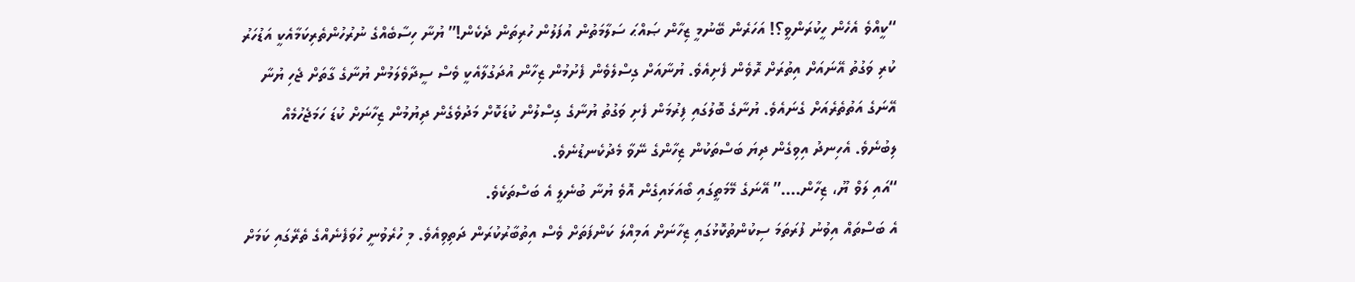“ކީއްވެ އެހެން ހީކުރަންވީ؟! އަހަރެން ބޭނުމީ ޒިހާން ޞައްޙަ ސަލާމަތުން އުފަލުން ހުރިތަން ދެކެން!” ޔުނާ ހިސާބެއްގެ ނުރުހުންތެރިކަމާއެކީ އަޑުހަރު ކުރި ވަގުތު އޭނައަށް އިތުރަށް ރޮވެން ފެށިއެވެ. ޔުނާއަށް ގިސްލެވެން ފެށުމުން ޒިހާން އުދަގުލާއެކީ ވެސް ސީދާވެލަމުން ޔުނާގެ ގާތަށް ޖެހި ޔުނާ އޭނަގެ އަތުތެރެއަށް ގެނައެވެ. ޔުނާގެ ބޮލުގައި ފިރުމަން ފެށި ވަގުތު ޔުނާގެ ގިސްލުން ކުޑަކޮށް މަދުވެގެން ދިޔުމުން ޒިހާނަށް ކުޑަ ހަމަޖެހުމެއް ލިބުނެވެ. އެހިނދު އިވިގެން ދިޔަ ބަސްތަކުން ޒިހާންގެ ނޭވާ މެދުކެނޑުނެވެ.
“އައި ލަވް ޔޫ، ޒިހާން….” އޭނަގެ މޭމަތީގައި ބޯއަޅައިގެން އޮވެ ޔުނާ ބުނެލީ އެ ބަސްތަކެވެ.
އެ ބަސްތައް އިވުނު ފުރަތަމަ ސިކުންތުކޮޅުގައި ޒިހާނަށް އަމިއްލަ ކަންފަތަށް ވެސް އިތުބާރުކުރަން ދަތިވިއެވެ. މި ހުރެވުނީ ހުވަފެނެއްގެ ތެރޭގައި ކަމަށް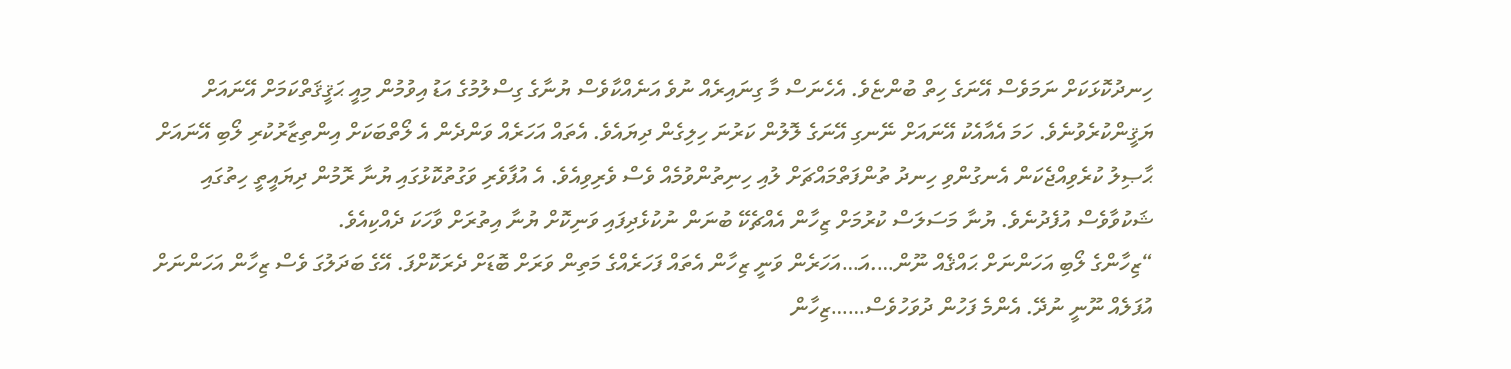ހިނދުކޮޅަކަށް ނަމަވެސް އޭނަގެ ހިތް ބުންޏެވެ. އެހެނަސް މާ ގިނައިރެއް ނުވެ އަނެއްކާވެސް ޔުނާގެ ގިސްލުމުގެ އަޑު އިވުމުން މިއީ ޙަޤީޤަތްކަމަށް އޭނައަށް ޔަޤީންކުރެވުނެވެ. ހަމަ އެއާއެކު އޭނައަށް ނޭނގި އޭނަގެ ލޮލުން ކަރުނަ ހިލިގެން ދިޔައެވެ. އެތައް އަހަރެއް ވަންދެން އެ ލޯތްބަކަށް އިންތިޒާރުކުރި ލޯބި އޭނައަށް ޙާޞިލު ކުރެވިއްޖެކަން އެނގުންވި ހިނދު ތުންފަތްމައްޗަށް ލުއި ހިނިތުންވުމެއް ވެސް ވެރިވިއެވެ. އެ އުފާވެރި ވަގުތުކޮޅުގައި ޔުނާ ރޮމުން ދިޔައީތީ ހިތުގައި ޝަކުވާވެސް އުފެދުނެވެ. ޔުނާ މަސަލަސް ކުރުމަށް ޒިހާން އެއްޗެކޭ ބުނަން ނުކުޅެދިފައި ވަނިކޮށް ޔުނާ އިތުރަށް ވާހަކަ ދެއްކިއެވެ.
“ޒިހާންގެ ލޯބި އަހަންނަށް ޙައްޤެއް ނޫން….އަ…އަހަރެން ވަނީ ޒިހާން އެތައް ފަހަރެއްގެ މަތިން ވަރަށް ބޮޑަށް ދެރަކޮށްފަ. އޭގެ ބަދަލުގަ ވެސް ޒިހާން އަހަންނަށް އުފަލެއް ނޫނީ ނުދޭ. އެންމެ ފަހުން ދުވަހުވެސް……ޒިހާން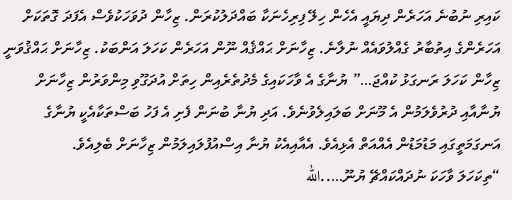ކައިރި ނުބުނެ އަހަރެން ދިޔައީ އެހެން ހިލޭ ފިރިހެނަކާ ބައްދަލުކުރަން. ޒިހާން ދުވަހަކުވެސް އެފަދަ ގޮތަކަށް އަހަރެންގެ އިތުބާރު ގެއްލުވައެއް ނުލާނެ. ޒިހާނަށް ޙައްޤެއް ނޫން އަހަރެން ކަހަލަ އަންބަކު. ޒިހާނަށް ޙައްޤުވަނީ ޒިހާން ކަހަލަ ރަނގަޅު ކުއްޖަ…” ޔުނާގެ އެ ވާހަކައިގެ މެދުތެރެއިން ހިތަށް އުދަގޫވި މިންވަރުން ޒިހާނަށް ޔުނާއާއި ދުރުވެލަމުން އެ މޫނަށް ބަލައިލެވުނެވެ. އަދި ޔުނާ ބުނަން ފެށި އެ ފަހު ބަސްތަކާއެކީ ޔުނާގެ އަނގަމަތީގައި މަޑުމަޑުން އެއްއަތް އެޅިއެވެ. އެއާއިއެކު ޔުނާ އިސްއުފުލައިލަމުން ޒިހާނަށް ބެލިއެވެ.
“ތިކަހަލަ ވާހަކަ ނުދައްކައްޗޭ ޔުނޫ…..الله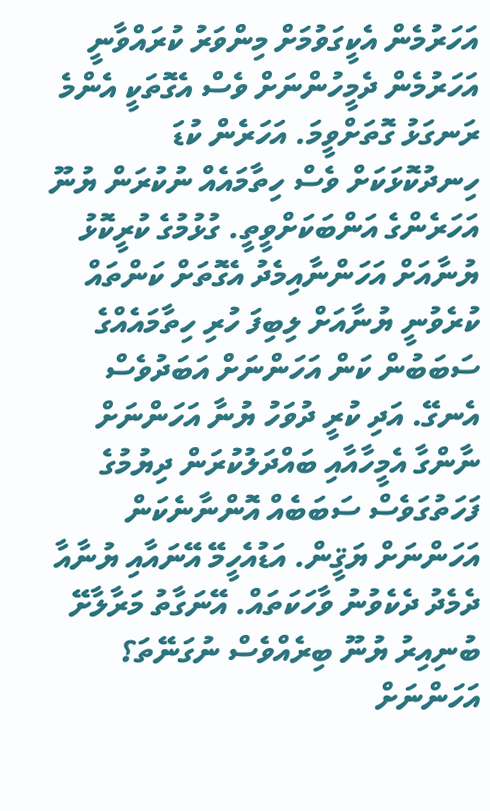އަހަރުމެން އެކީގަވުމަށް މިންވަރު ކުރައްވާނީ އަހަރުމެން ދެމީހުންނަށް ވެސް އެގޮތަކީ އެންމެ ރަނގަޅު ގޮތަށްވީމަ. އަހަރެން ކުޑަ ހިނދުކޮޅަކަށް ވެސް ހިތާމައެއް ނުކުރަން ޔުނޫ އަހަރެންގެ އަންބަކަށްވީތީ. ގުޅުމުގެ ކުރީކޮޅު ޔުނާއަށް އަހަންނާއިމެދު އެގޮތަށް ކަންތައް ކުރެވުނީ ޔުނާއަށް ލިބިފަ ހުރި ހިތާމައެއްގެ ސަބަބުން ކަން އަހަންނަށް އަބަދުވެސް އެނގޭ. އަދި ކުރީ ދުވަހު ޔުނާ އަހަންނަށް ނާންގާ އެމީހާއާއި ބައްދަލުކުރަން ދިޔުމުގެ ފަހަތުގަވެސް ސަބަބެއް އޮންނާނެކަން އަހަންނަށް ޔަޤީން. އަޑުއެހީމޭ އޭނައާއި ޔުނާއާ ދެމެދު ދެކެވުނު ވާހަކަތައް. އޭނަގާތު މަރާލާށޭ ބުނިއިރު ޔުނޫ ބިރެއްވެސް ނުގަނޭތަ؟ އަހަންނަށް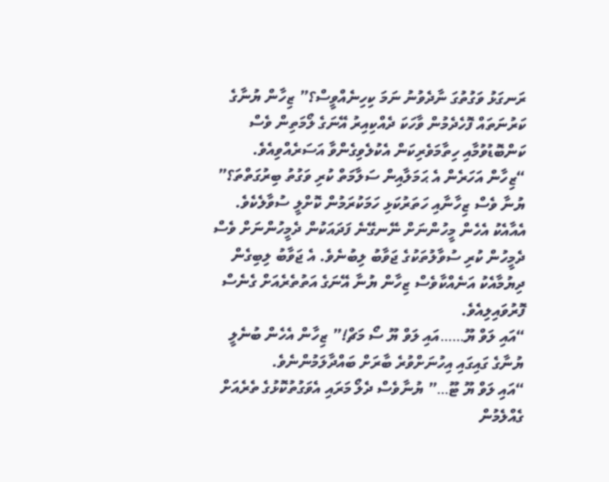ރަނގަޅު ވަގުތުގަ ނާދެވުނު ނަމަ ކިހިނެއްވީސް؟” ޒިހާން ޔުނާގެ ކަރުނަތައް ފޮހެދެމުން ވާހަކަ ދެއްކިއިރު އޭނަގެ ލޯމަތިން ވެސް ކަންބޮޑުވުމާއި ހިތާމަވެރިކަން އެކުލެވިގެންވާ އަސަރެއްވިއެވެ.
“ޒިހާން އަހަރެން އެ ޙަމަލާއިން ސަލާމަތް ކުރި ވަގުތު ބިރުގަތްތަ؟” ޔުނާ ވެސް ޒިހާނާއި ހަތަރުކަޅި ހަމަކުރަމުން ކޮށްލީ ސުވާލެކެވެ. އެއާއެކު އެހެން މީހުންނަށް ނޭނގޭނެ ފަދައަކުން ދެމީހުންނަށް ވެސް ދެމީހުން ކުރި ސުވާލުތަކުގެ ޖަވާބު ލިބުނެވެ. އެ ޖަވާބު ލިބިގެން ދިޔުމާއެކު އަނެއްކާވެސް ޒިހާން ޔުނާ އޭނަގެ އަތުތެރެއަށް ގެނެސް ފޮރުވައިލިއެވެ.
“އައި ލަވް ޔޫ……އައި ލަވް ޔޫ ސޯ މަޗް!” ޒިހާން އެހެން ބުނެލީ ޔުނާގެ ގައިގައި އިހުނަށްވުރެ ބާރަށް ބައްދާލަމުންނެވެ.
“އައި ލަވް ޔޫ ޓޫ…” ޔުނާވެސް ދެލޯ މަރައި އެވަގުތުކޮޅުގެ ތެރެއަށް ގެއްލެމުން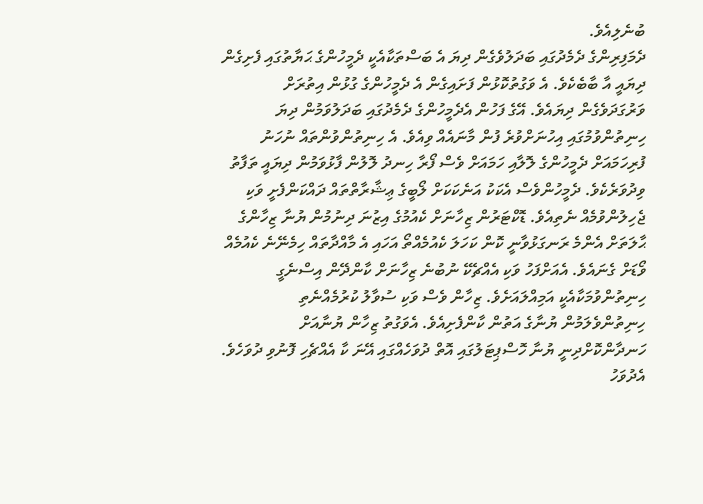ބުނެލިއެވެ.
ދެމަފިރިންގެ ދެމެދުގައި ބަދަލުވެގެން ދިޔަ އެ ބަސްތަކާއެކީ ދެމީހުންގެ ޙަޔާތުގައި ފެށިގެން ދިޔައީ އާ ބާބެކެވެ. އެ ވަގުތުކޮޅުން ފަށައިގެން އެ ދެމީހުންގެ ގުޅުން އިތުރަށް ވަރުގަދަވެގެން ދިޔައެވެ. އޭގެ ފަހުން އެދެމީހުންގެ ދެމެދުގައި ބަދަލުވަމުން ދިޔަ ހިނިތުންވުމުގައި އިހުނަށްވުރެ ފުން މާނައެއް ވިއެވެ. އެ ހިނިތުންވުންތައް ނުހަނު ފުރިހަމައަށް ދެމީހުންގެ ލޮލާއި ހަމައަށް ވެސް ފޯރާ ހިނދު ލޮލުން ފާޅުވަމުން ދިޔައީ ތަފާތު ވިދުވަރެކެވެ. ދެމީހުންވެސް އެކަކު އަނެކަކަށް ލޯބީގެ ޢިޝާރާތްތައް ދައްކަންފެށީ ވަކި ޖެހިލުންވުމެއް ނެތިއެވެ. ޑޮކްޓަރުން ޒިހާނަށް ކެއުމުގެ އިޒުނަ ދިނުމުން ޔުނާ ޒިހާންގެ ޙާލަތަށް އެންމެ ރަނގަޅުވާނީ ކޮން ކަހަލަ ކެއުމެއްތޯ އަހައި އެ މާއްދާތައް ހިމެނޭނެ ކެއުމެއް ވޯޑަށް ގެނައެވެ. އެއަށްފަހު ވަކި އެއްޗެކޭ ނުބުނެ ޒިހާނަށް ކާންދޭން އިސްނެގީ ހިނިތުންވުމަކާއެކީ އަމިއްލައަށެވެ. ޒިހާން ވެސް ވަކި ސުވާލު ކުރުމެއްނެތި ހިނިތުންވެލަމުން ޔުނާގެ އަތުން ކާންފެށިއެވެ. އެވަގުތު ޒިހާން ޔުނާއަށް ހަނދާންކޮށްދިނީ ޔުނާ ހޮސްޕިޓަލުގައި އޮތް ދުވަހެއްގައި އޭނަ ކާ އެއްޗެހި ފޮނުވި ދުވަހެވެ. އެދުވަހު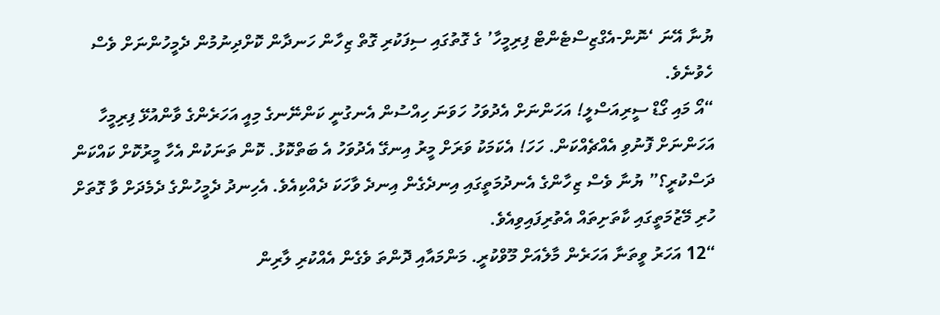ޔުނާ އޭނަ ‘ނޮން-އެގްޒިސްޓެންޓް ފިރިމީހާ’ ގެ ގޮތުގައި ސިފަކުރި ގޮތް ޒިހާން ހަނދާން ކޮށްދިނުމުން ދެމީހުންނަށް ވެސް ހެވުނެވެ.
“އޯ މައި ގޯޑް ސީރިއަސްލީ! އަހަންނަށް އެދުވަހު ހަވަނަ ހިއްސުން އެނގުނީ ކަންނޭނގެ މިއީ އަހަރެންގެ ވާންއުޅޭ ފިރިމީހާ އަހަންނަށް ފޮނުވި އެއްޗެއްކަން. ހަހަ! އެކަމަކު ވަރަށް މީރު އިނގޭ އެދުވަހު އެ ބަތްކޮޅު. ކޮން ތަނަކުން އެހާ މީރުކޮށް ކައްކަން ދަސްކުރީ؟” ޔުނާ ވެސް ޒިހާންގެ އެނދުމަތީގައި އިނދެގެން އިނދެ ވާހަކަ ދެއްކިއެވެ. އެހިނދު ދެމީހުންގެ ދެމެދަށް ވާ ގޮތަށް ހުރި މޭޒުމަތީގައި ކާތަށިތައް އެތުރިފައިވިއެވެ.
“12 އަހަރު ވީތަނާ އަހަރެން މާލެއަށް މޫވްކުރީ. މަންމައާއި ދޮންތަ ވެގެން އެއްކުރި ލާރިން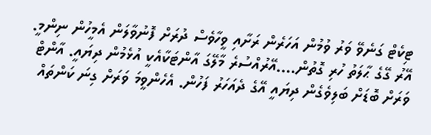ޓިކެޓް ގަނެވޭ ވަރު ވުމުން އަހަރެން ރަށާއި ވީހާވެސް ދުރަށް ފޮނުވާލަން އެމީހުން ނިންމީ. އޭރު ގޭގެ ޙާލަތު ހުރި ގޮތުން….އޭރުއްސުރެ މާލޭގަ އާންޓަކާއެކީ އުޅެމުން ދިޔައީ. އާންޓް ވަރަށް ބޮޑަށް ބަލިވެގެން ދިޔައީ އޭގެ ދެއަހަރު ފަހުން. އެހެންވީމަ ވަރަށް ގިނަ ކަންތައް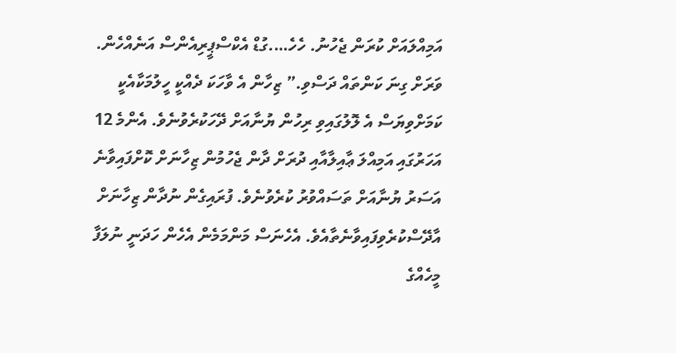އަމިއްލައަށް ކުރަން ޖެހުނު. ހެހެ….ގުޑް އެކްސްޕީރިއެންސް އަނެއްހެން. ވަރަށް ގިނަ ކަންތައް ދަސްވި.” ޒިހާން އެ ވާހަކަ ދެއްކީ ހީލުމަކާއެކީ ކަމަށްވިޔަސް އެ ލޮލުގައިވި ރިހުން ޔުނާއަށް ދޭހަކުރެވުނެވެ. އެންމެ 12 އަހަރުގައި އަމިއްލަ ޢާއިލާއާއި ދުރަށް ދާން ޖެހުމުން ޒިހާނަށް ކޮށްފައިވާނެ އަސަރު ޔުނާއަށް ތަސައްވުރު ކުރެވުނެވެ. ފުރައިގެން ނުދާން ޒިހާނަށް އާދޭސްކުރެވިފައިވާނެތާއެވެ. އެހެނަސް މަންމަމެން އެހެން ހަދަނީ ނުލަފާ މީހެއްގެ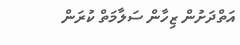އަތްދަށުން ޒިހާން ސަލާމަތް ކުރަން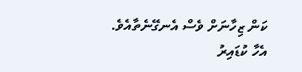ކަން ޒިހާނަށް ވެސް އެނގޭނެތާއެވެ. އެހާ ކުޑައިރު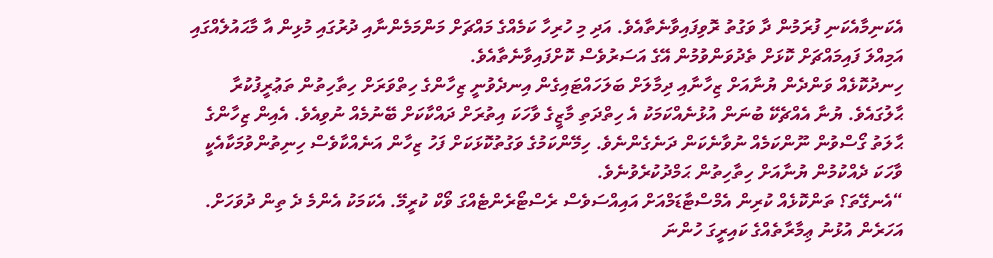އެކަނިމާއެކަނި ފުރަމުން ދާ ވަގުތު ރޮވިފައިވާނެތާއެވެ. އަދި މި ހުރިހާ ކަމެއްގެ މައްޗަށް މަންމަމެންނާއި ދުރުގައި މުޅިން އާ މާޙައުލެއްގައި އަމިއްލަ ފައިމައްޗަށް ކޮޅަށް ތެދުވަންވުމުން އޭގެ އަސަރުވެސް ކޮށްފައިވާނެތާއެވެ.
ހިނދުކޮޅެއް ވަންދެން ޔުނާއަށް ޒިހާނާއި ދިމާލަށް ބަލަހައްޓައިގެން އިނދެވުނީ ޒިހާންގެ ހިތްވަރަށް ހިތާހިތުން ތަޢުރީފުކުރާ ޙާލުގައެވެ. ޔުނާ އެއްޗެކޭ ބުނަން އުޅުނެއްކަމަކު އެ ހިތްދަތި މާޒީގެ ވާހަކަ އިތުރަށް ދައްކާކަށް ބޭނުމެއް ނުވިއެވެ. އެއިން ޒިހާންގެ ޙާލަތު ގޯސްވުން ނޫންކަމެއް ނުވާނެކަން ދަނެގެންނެވެ. ހިމޭންކަމުގެ ވަގުތުކޮޅަކަށް ފަހު ޒިހާން އަނެއްކާވެސް ހިނިތުންވުމަކާއެކީ ވާހަކަ ދެއްކުމުން ޔުނާއަށް ހިތާހިތުން ޙަމްދުކުރެވުނެވެ.
“އެނގޭތަ؟ ތަންކޮޅެއް ކުރިން އެމްސްޓާޑަމްއަށް އައިއްސަވެސް ރެސްޓޯރެންޓެއްގަ ވޯކް ކުރީމޭ. އެކަމަކު އެންމެ ދެ ތިން ދުވަހަށް. އަހަރެން އުޅުނު ޢިމާރާތެއްގެ ކައިރީގަ ހުންނަ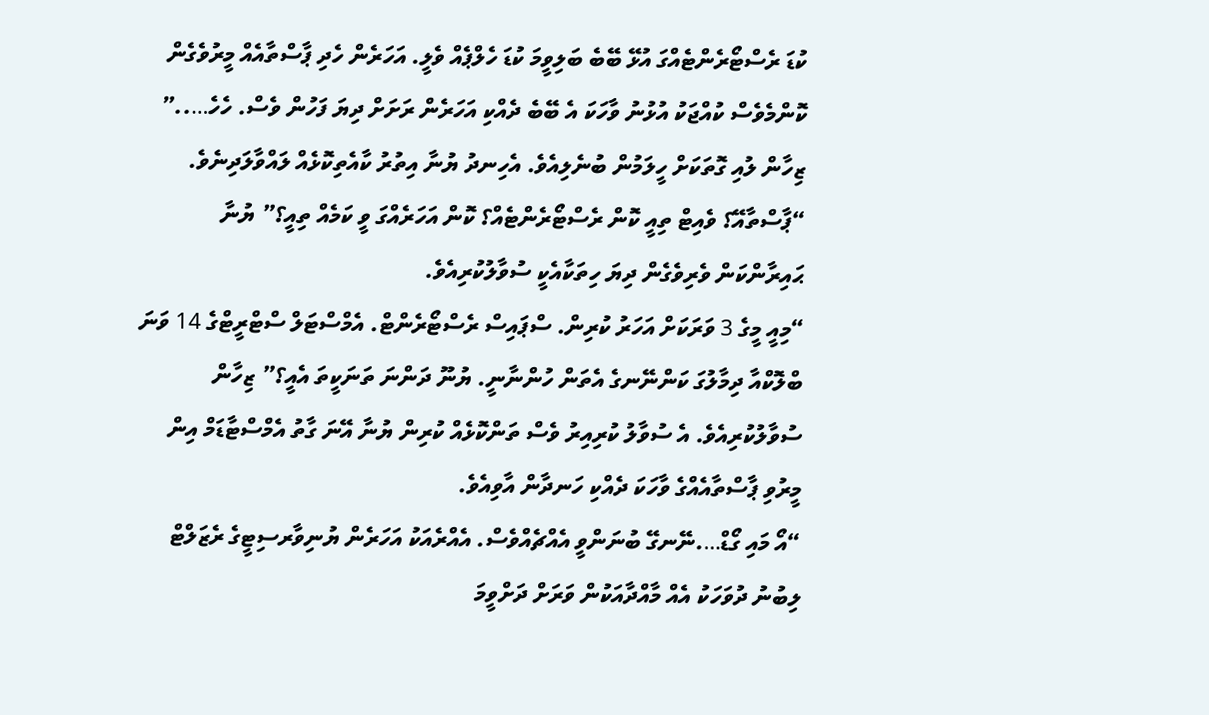ކުޑަ ރެސްޓޯރެންޓެއްގަ އުޅޭ ބޭބެ ބަލިވީމަ ކުޑަ ހެލްޕެއް ވެލީ. އަހަރެން ހެދި ޕާސްތާއެއް މީރުވެގެން ކޮންމެވެސް ކުއްޖަކު އުޅުނު ވާހަކަ އެ ބޭބެ ދެއްކި އަހަރެން ރަށަށް ދިޔަ ފަހުން ވެސް. ހެހެ…..” ޒިހާން ލުއި ގޮތަކަށް ހީލަމުން ބުނެލިއެވެ. އެހިނދު ޔުނާ އިތުރު ކާއެތިކޮޅެއް ލައްވާލަދިނެވެ.
“ޕާސްތާއޭ؟ ވެއިޓް ތިއީ ކޮން ރެސްޓޯރެންޓެއް؟ ކޮން އަހަރެއްގަ ވީ ކަމެއް ތިއީ؟” ޔުނާ ޙައިރާންކަން ވެރިވެގެން ދިޔަ ހިތަކާއެކީ ސުވާލުކުރިއެވެ.
“މިއީ މީގެ 3 ވަރަކަށް އަހަރު ކުރިން. ސްޕައިސް ރެސްޓޯރެންޓް. އެމްސްޓަލް ސްޓްރީޓްގެ 14 ވަނަ ބްލޮކްއާ ދިމާލުގަ ކަންނޭނގެ އެތަން ހުންނާނީ. ޔުނޫ ދަންނަ ތަނަކީތަ އެއީ؟” ޒިހާން ސުވާލުކުރިއެވެ. އެ ސުވާލު ކުރިއިރު ވެސް ތަންކޮޅެއް ކުރިން ޔުނާ އޭނަ ގާތު އެމްސްޓާޑަމް އިން މީރުވި ޕާސްތާއެއްގެ ވާހަކަ ދެއްކި ހަނދާން އާވިއެވެ.
“އޯ މައި ގޯޑް….ނޭނގޭ ބުނަންވީ އެއްޗެއްވެސް. އެއްރެއަކު އަހަރެން ޔުނިވާރސިޓީގެ ރެޒަލްޓް ލިބުނު ދުވަހަކު އެއް މާއްދާއަކުން ވަރަށް ދަށްވީމަ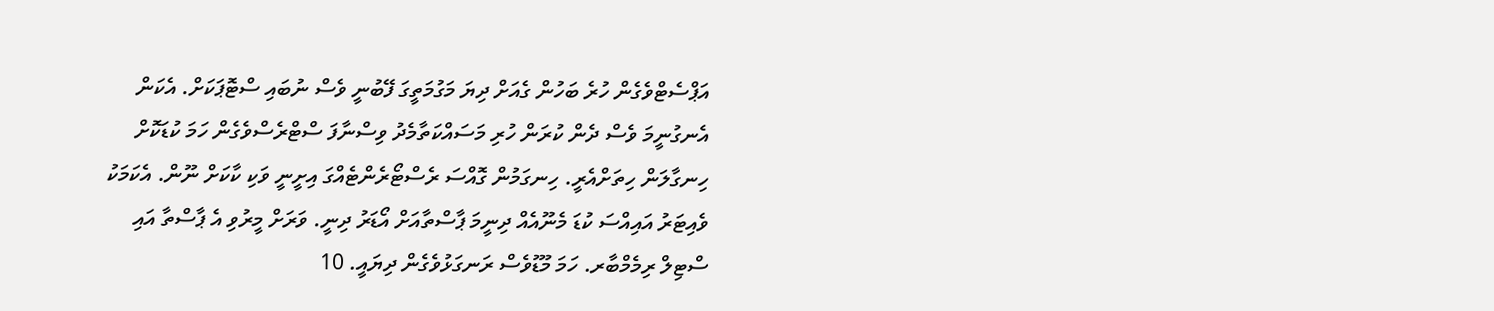އަޕްސެޓްވެގެން ހުރެ ބަހުން ގެއަށް ދިޔަ މަގުމަތީގަ ފޭބުނީ ވެސް ނުބައި ސްޓޮޕަކަށް. އެކަން އެނގުނީމަ ވެސް ދެން ކުރަން ހުރި މަސައްކަތާމެދު ވިސްނާފަ ސްޓްރެސްވެގެން ހަމަ ކުޑަކޮށް ހިނގާލަން ހިތަށްއެރީ. ހިނގަމުން ގޮއްސަ ރެސްޓޯރެންޓެއްގަ އިށީނީ ވަކި ކާކަށް ނޫން. އެކަމަކު ވެއިޓަރު އައިއްސަ ކުޑަ މެނޫއެއް ދިނީމަ ޕާސްތާއަށް އޯޑަރު ދިނީ. ވަރަށް މީރުވި އެ ޕާސްތާ އައި ސްޓިލް ރިމެމްބާރ. ހަމަ މޫޑުވެސް ރަނގަޅުވެގެން ދިޔައީ. 10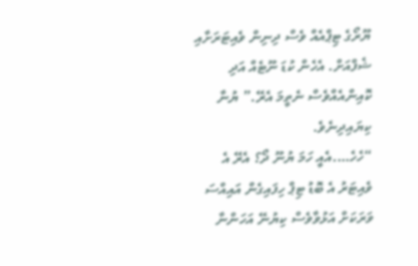ޔޫރޯގެ ޓިޕްއެއް ވެސް ދިނިން ވެއިޓަރަށާއި ޝެފްއަށް. އެހެން ކުޑަ ނޫޓެއް އަދި ކޮއިންއެއްވެސް ނެތީމަ އެރޭ.” ޔުނާ ކިޔައިދިނެވެ.
“ހެހެ….އެއީ ހަމަ ޔުނޫ ދޯ؟ އެރޭ އެ ވެއިޓަރު އެ ބޮޑު ޓިޕް ހިފައިގެން އައިއްސަ ވަރަކަށް އަޅުވާވެސް ކިޔުނޭ އަހަންނާ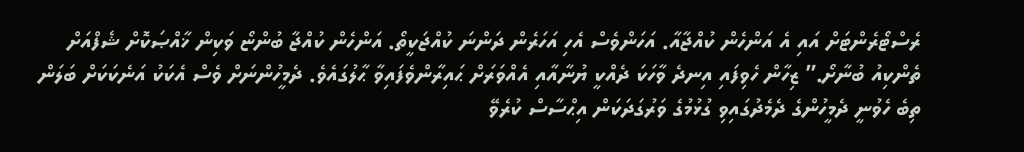ރެސްޓޯރެންޓަށް އައި އެ އަންހެން ކުއްޖާއާ. އަހަންވެސް އެހި އަހަރެން ދަންނަ ކުއްޖަކީތޯ. އަންހެން ކުއްޖާ ބުންޏޯ ވަކިން ޚާއްޞަކޮށް ޝެފްއަށް ތެންކިއު ބުނާށޯ.” ޒިހާން ހެވިފައި އިނދެ ވާހަކަ ދެއްކީ ޔުނާއާއި އެއްވަރަށް ޙައިރާންވެފައިވާ ޙާލުގައެވެ. ދެމީހުންނަށް ވެސް އެކަކު އަނެކަކަށް ބަލަން ތިބެ ހެވުނީ ދެމީހުންގެ ދެމެދުގައިވި ގުޅުމުގެ ވަރުގަދަކަން އިޙްސާސް ކުރެވޭ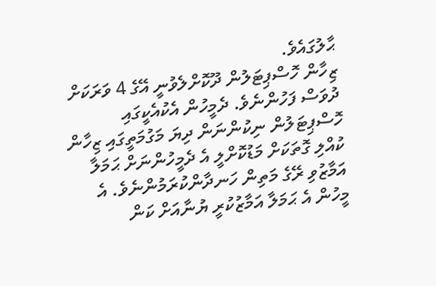ޙާލުގައެވެ.
ޒިހާން ހޮސްޕިޓަލުން ދޫކޮށްލެވުނީ އޭގެ 4 ވަރަކަށް ދުވަސް ފަހުންނެވެ. ދެމީހުން އެކުއެކީގައި ހޮސްޕިޓަލުން ނިކުންނަން ދިޔަ މަގުމަތީގައި ޒިހާން ކުއްލި ގޮތަކަށް މަޑުކޮށްލީ އެ ދެމީހުންނަށް ޙަމަލާ އަމާޒުވި ރޭގެ މަތިން ހަނދާންކުރަމުންނެވެ. އެ މީހުން އެ ޙަމަލާ އަމާޒުކުރީ ޔުނާއަށް ކަން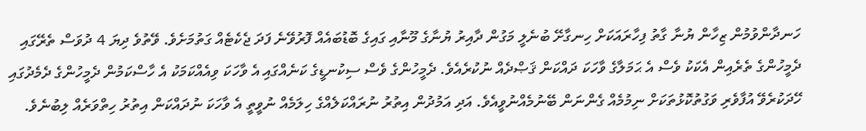ހަނދާންވުމުން ޒިހާން ޔުނާ ގާތު ފިހާރައަކަށް ހިނގާށޭ ބުނެލީ މަގުން ދާއިރު ޔުނާގެ މޫނާއި ގައިގެ ބޮޑުބައެއް ފޮރުވޭނެ ފަދަ ޖެކެޓެއް ގަތުމަށެވެ. ވޭތުވެ ދިޔަ 4 ދުވަސް ތެރޭގައި ދެމީހުންގެ ތެރެއިން އެކަކު ވެސް އެ ޙަމަލާގެ ވާހަކަ ދައްކަން ޤަޞްދެއް ނުކުރެއެވެ. ދެމީހުންގެ ވެސް ސިކުނޑީގެ ކަނެއްގައި އެ ވާހަކަ ވިއެއްކަމަކު އެ ހާސްކަމުން ދެމީހުންގެ ދެމެދުގައި ހޭދަކުރެވޭ އުފާވެރި ވަގުތުކޮޅުތަކަށް ނިމުމެއް ގެންނަން ބޭނުމެއްނުވީއެވެ. އަދި އަމުދުން އިތުރު ނުރައްކަލެއްގެ ހިލަމެއް ނުވީތީ އެ ވާހަކަ ނުދައްކަން އިތުރު ހިތްވަރެއް ލިބުނެވެ.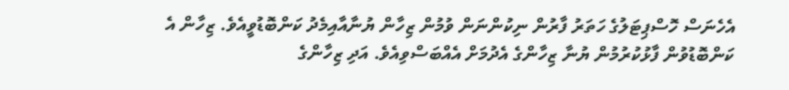އެހެނަސް ހޮސްޕިޓަލުގެ ހަތަރު ފާރުން ނިކުންނަން ވުމުން ޒިހާން ޔުނާއާއިމެދު ކަންބޮޑުވީއެވެ. ޒިހާން އެ ކަންބޮޑުވުން ފާޅުކުރުމުން ޔުނާ ޒިހާންގެ އެދުމަށް އެއްބަސްވިއެވެ. އަދި ޒިހާންގެ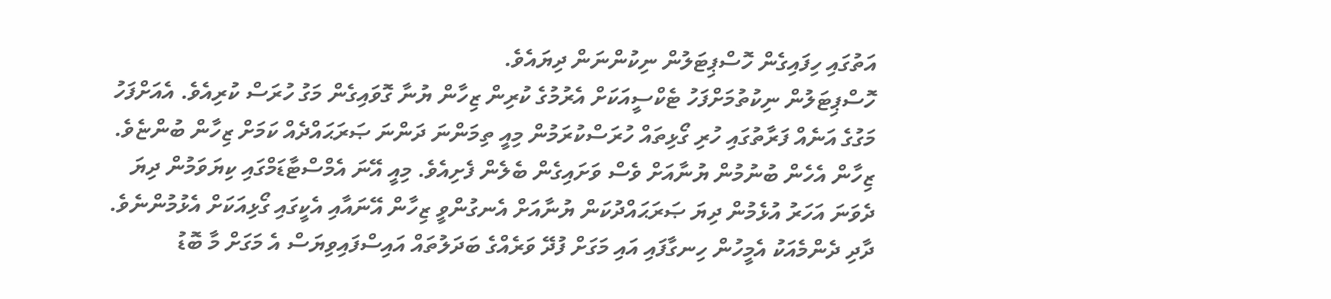އަތުގައި ހިފައިގެން ހޮސްޕިޓަލުން ނިކުންނަން ދިޔައެވެ.
ހޮސްޕިޓަލުން ނިކުތުމަށްފަހު ޓެކްސީއަކަށް އެރުމުގެ ކުރިން ޒިހާން ޔުނާ ގޮވައިގެން މަގު ހުރަސް ކުރިއެވެ. އެއަށްފަހު މަގުގެ އަނެއް ފަރާތުގައި ހުރި ގޯޅިތައް ހުރަސްކުރަމުން މިއީ ތިމަންނަ ދަންނަ ޞަރަޙައްދެއް ކަމަށް ޒިހާން ބުންޏެވެ. ޒިހާން އެހެން ބުނުމުން ޔުނާއަށް ވެސް ވަށައިގެން ބެލެން ފެށިއެވެ. މިއީ އޭނަ އެމްސްޓާޑަމްގައި ކިޔަވަމުން ދިޔަ ދެވަނަ އަހަރު އުޅެމުން ދިޔަ ޞަރަޙައްދުކަން ޔުނާއަށް އެނގުންވީ ޒިހާން އޭނައާއި އެކީގައި ގޯޅިއަކަށް އެޅުމުންނެވެ. ދާދި ދެންމެއަކު އެމީހުން ހިނގާފައި އައި މަގަށް ފުދޭ ވަރެއްގެ ބަދަލުތައް އައިސްފައިވިޔަސް އެ މަގަށް މާ ބޮޑު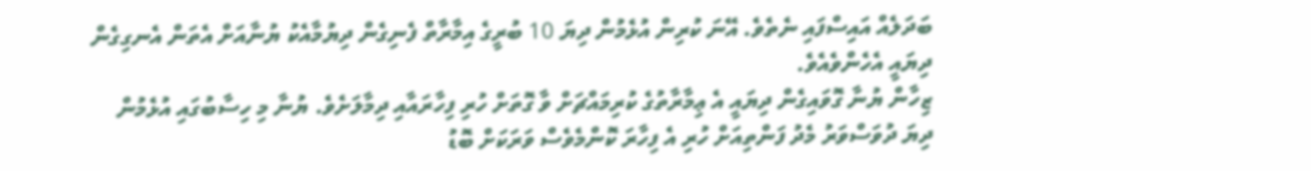ބަދަލެއް އައިސްފައި ނެތެވެ. އޭނަ ކުރިން އުޅެމުން ދިޔަ 10 ބުރީގެ އިމާރާތް ފެނިގެން ދިޔުމާއެކު ޔުނާއަށް އެތަން އެނގިގެން ދިޔައީ އެހެންވެއެވެ.
ޒިހާން ޔުނާ ގޮވައިގެން ދިޔައީ އެ ޢިމާރާތުގެ ކުރިމައްޗަށް ވާ ގޮތަށް ހުރި ފިހާރައާއި ދިމާލަށެވެ. ޔުނާ މި ހިސާބުގައި އުޅެމުން ދިޔަ ދުވަސްވަރު މެދު ފަންތިއަށް ހުރި އެ ފިހާރަ ކޮންމެވެސް ވަރަކަށް ބޮޑު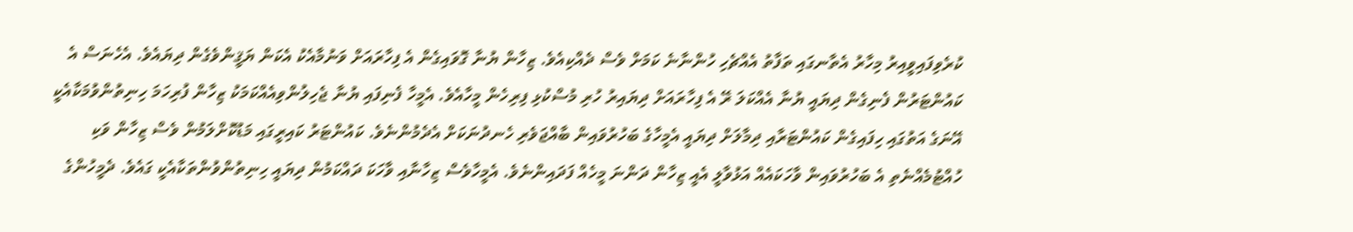ކުރެވިފައިވީއިރު މިހާރު އެތާނގައި ތަފާތު އެއްޗެހި ހުންނާނެ ކަމަށް ވެސް ދެއްކިއެވެ. ޒިހާން ޔުނާ ގޮވައިގެން އެ ފިހާރައަށް ވަނުމާއެކު އެކަން ޔަޤީންވެގެން ދިޔައެވެ. އެހެނަސް އެ ކައުންޓަރުން ފެނިގެން ދިޔައީ ޔުނާ އެއްކަލަ ރޭ އެ ފިހާރައަށް ދިޔައިރު ހުރި މުސްކުޅި ފިރިހެން މީހާއެވެ. އެމީހާ ފެނިފައި ޔުނާ ޖެހިލުންވިއެއްކަމަކު ޒިހާން ފުރިހަމަ ހިނިތުންވުމަކާއެކީ އޭނަގެ އަތުގައި ހިފައިގެން ކައުންޓަރާއި ދިމާލަށް ދިޔައީ އެމީހާގެ ބަހުރުވައިން ބާއްޖަވެރި ހެނދުނަކަށް އެދެމުންނެވެ. ކައުންޓަރު ކައިރީގައި މަޑުކޮށްލަމުން ވެސް ޒިހާން ވަކި ހުއްޓުމެއްނެތި އެ ބަހުރުވައިން ވާހަކައެއް އަޅުވާލީ އެއީ ޒިހާން ދަންނަ މީހެއް ފަދައިންނެވެ. އެމީހާވެސް ޒިހާނާއި ވާހަކަ ދައްކަމުން ދިޔައީ ހިނިތުންވުންތަކާއެކީ ގައެވެ. ދެމީހުންގެ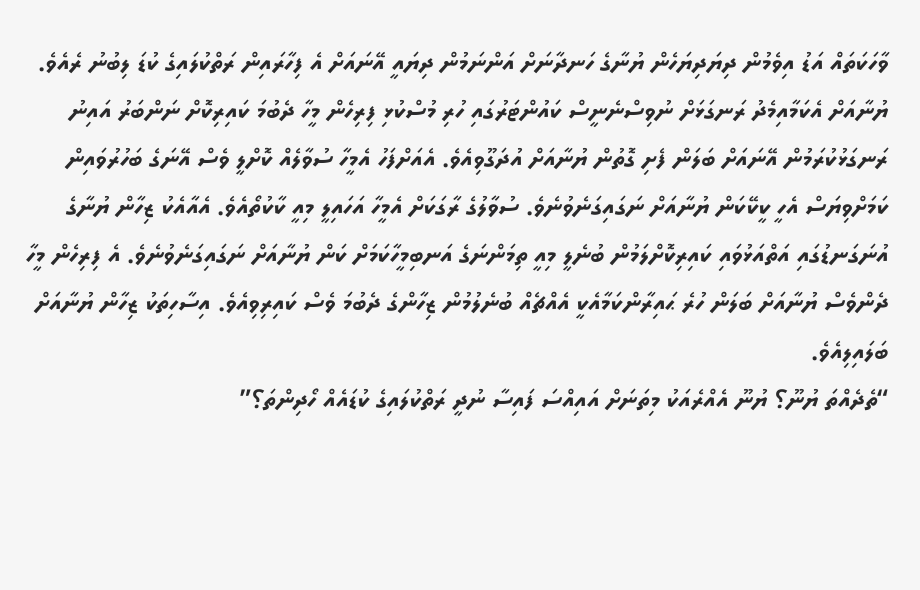ވާހަކަތައް އަޑު އިވެމުން ދިޔަދިޔަހެން ޔުނާގެ ހަނދާނަށް އަންނަމުން ދިޔައީ އޭނައަށް އެ ފިހާރައިން ރަތްކުލައިގެ ކުޑަ ލިބުނު ރެއެވެ. ޔުނާއަށް އެކަމާއިމެދު ރަނގަޅަށް ނުވިސްނެނީސް ކައުންޓަރުގައި ހުރި މުސްކުޅި ފިރިހެން މީހާ ދެބުމަ ކައިރިކޮށް ނަންބަރު އައިނު ރަނގަޅުކުރަމުން އޭނައަށް ބަލަން ފެށި ގޮތުން ޔުނާއަށް އުދަގޫވިއެވެ. އެއަށްފަހު އެމީހާ ސުވާލެއް ކޮށްލީ ވެސް އޭނަގެ ބަހުރުވައިން ކަމަށްވިޔަސް އެހީ ކީކޭކަން ޔުނާއަށް ނަގައިގަނެވުނެވެ. ސުވާލުގެ ރާގަކަށް އެމީހާ އަހައިލީ މިއީ ކާކުތޯއެވެ. އެއާއެކު ޒިހާން ޔުނާގެ އުނަގަނޑުގައި އަތްއަޅުވައި ކައިރިކޮށްލަމުން ބުނެލީ މިއީ ތިމަންނަގެ އަނބިމީހާކަމަށް ކަން ޔުނާއަށް ނަގައިގަނެވުނެވެ. އެ ފިރިހެން މީހާ ދެންވެސް ޔުނާއަށް ބަލަން ހުރެ ޙައިރާންކަމާއެކީ އެއްޗެއް ބުނެލުމުން ޒިހާންގެ ދެބުމަ ވެސް ކައިރިވިއެވެ. އިސާހިތަކު ޒިހާން ޔުނާއަށް ބަލައިލިއެވެ.
“ތެދެއްތަ ޔުނޫ؟ ޔުނޫ އެއްރެއަކު މިތަނަށް އައިއްސަ ފައިސާ ނުދީ ރަތްކުލައިގެ ކުޑައެއް ހޯދިންތަ؟”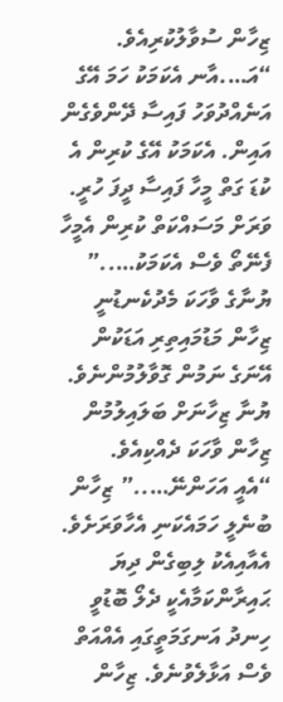ޒިހާން ސުވާލުކުރިއެވެ.
“އަ….އާނ އެކަމަކު ހަމަ އޭގެ އަނެއްދުވަހު ފައިސާ ދޭންވެގެން އައިން. އެކަމަކު އޭގެ ކުރިން އެ ކުޑަ ގަތް މީހާ ފައިސާ ދީފަ ހުރީ. ވަރަށް މަސައްކަތް ކުރިން އެމީހާ ފެނޭތޯ ވެސް އެކަމަކު…..” ޔުނާގެ ވާހަކަ މެދުކެނޑުނީ ޒިހާން މަޑުމައިތިރި އަޑަކުން އޭނަގެ ނަމުން ގޮވާލުމުންނެވެ. ޔުނާ ޒިހާނަށް ބަލައިލުމުން ޒިހާން ވާހަކަ ދެއްކިއެވެ.
“އެއީ އަހަންނޭ…..” ޒިހާން ބުނެލީ ހަމައެކަނި އެހާވަރަށެވެ. އެއާއިއެކު ލިބިގެން ދިޔަ ޙައިރާންކަމާއެކީ ދެލޯ ބޮޑުވީ ހިނދު އަނގަމަތީގައި އެއްއަތް ވެސް އަޅާލެވުނެވެ. ޒިހާން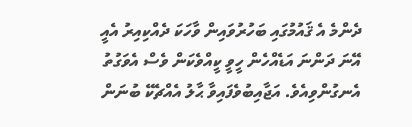ދެންމެ އެ ޤައުމުގައި ބަހުރުވައިން ވާހަކަ ދެއްކިއިރު އެއީ އޭނަ ދަންނަ އަޑެއްހެން ހީވީ ކީއްވެކަން ވެސް އެވަގުތު އެނގުންވިއެވެ. އަޖާއިބުވެފައިވާ ޙާލު އެއްޗެކޭ ބުނަން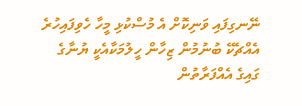ނޭނގިފައި ވަނިކޮށް އެ މުސްކުޅި މީހާ ހެވިފައިހުރެ އެއްޗެކޭ ބުނުމުން ޒިހާން ހީލުމަކާއެކީ ޔުނާގެ ގައިގެ އެއްފަރާތުން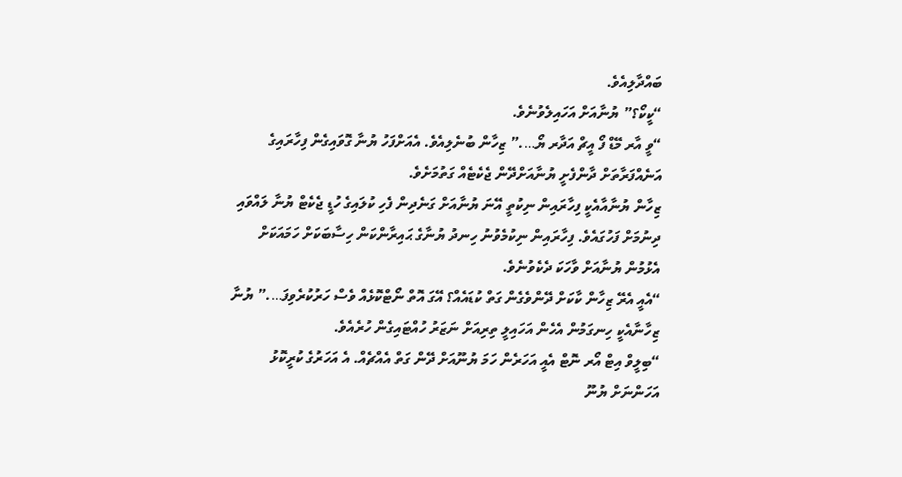ބައްދާލިއެވެ.
“ކީކޯ؟” ޔުނާއަށް އަހައިލެވުނެވެ.
“ވީ އާރ މޭޑް ފޯ އީޗް އަދާރ ޔޯ….” ޒިހާން ބުނެލިއެވެ. އެއަށްފަހު ޔުނާ ގޮވައިގެން ފިހާރައިގެ އަނެއްފަރާތަށް ދާންފެށީ ޔުނާއަށްދޭން ޖެކެޓެއް ގަތުމަށެވެ.
ޒިހާން ޔުނާއާއެކީ ފިހާރައިން ނިކުތީ އޭނަ ޔުނާއަށް ގަނެދިން ފެހި ކުލައިގެ ހުޑީ ޖެކެޓް ޔުނާ ލައްވައި ދިނުމަށް ފަހުގައެވެ. ފިހާރައިން ނިކުމެވުނު ހިނދު ޔުނާގެ ޙައިރާންކަން ހިސާބަކަށް ހަމައަކަށް އެޅުމުން ޔުނާއަށް ވާހަކަ ދެކެވުނެވެ.
“އެއީ އެރޭ ޒިހާން ކާކަށް ދޭންވެގެން ގަތް ކުޑައެއް؟ އޭގަ އޮތް ނޯޓްކޮޅެއް ވެސް ހަރުކުރެވިފަ….” ޔުނާ ޒިހާނާއެކީ ހިނގަމުން އެހެން އަހައިލީ ތިރިއަށް ނަޒަރު ހުއްޓައިގެން ހުރެއެވެ.
“ބިލީވް އިޓް އޯރ ނޮޓް އެއީ އަހަރެން ހަމަ ޔުނޫއަށް ދޭން ގަތް އެއްޗެއް. އެ އަހަރުގެ ކުރީކޮޅު އަހަންނަށް ޔުނޫ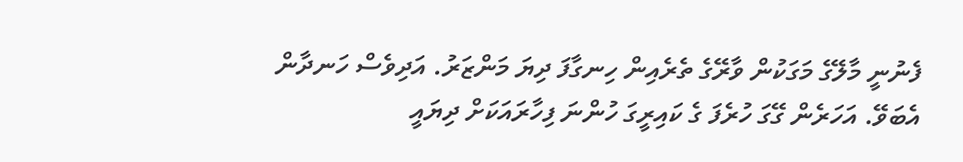ފެނުނީ މާލޭގެ މަގަކުން ވާރޭގެ ތެރެއިން ހިނގާފަ ދިޔަ މަންޒަރު. އަދިވެސް ހަނދާން އެބަވޭ. އަހަރެން ގޭގަ ހުރެފަ ގެ ކައިރީގަ ހުންނަ ފިހާރައަކަށް ދިޔައީ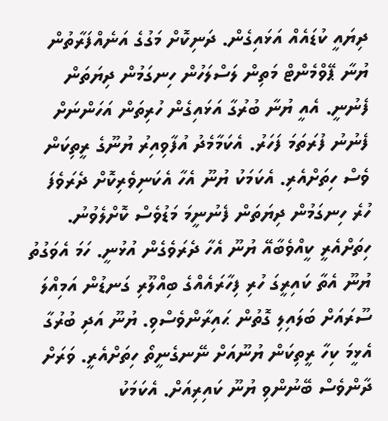ދިޔައީ ކުޑައެއް އަޅައިގެން. ދަނިކޮށް މަގުގެ އަނެއްފަރާތުން ޔުނާ ޕޭވްމެންޓް މަތިން ލަސްލަހުން ހިނގަމުން ދިޔަތަން ފެނުނީ. އެއީ ޔުނާ ބުރުގާ އަޅައިގެން ހުރިތަން އަހަންނަށް ފެނުނު ފުރަތަމަ ފަހަރު. އެކަމާމެދު އުފާވިއިރު ޔުނޫގެ ރީތިކަން ވެސް ހިތަށްއެރި. އެކަމަކު ޔުނޫ އެހާ އެކަނިވެރިކޮށް ދެރަވެފަ ހުރެ ހިނގަމުން ދިޔަތަން ފެނުނީމަ މަޑުވެސް ކޮށްލެވުނު. ހިތަށްއެރީ ކީއްވެބާއޭ ޔުނޫ އެހާ ދެރަވެގެން އުޅުނީ. ހަމަ އެވަގުތު ޔުނޫ އެތާ ކައިރީގަ ހުރި ފިހާރައެއްގެ ބިއްލޫރި ގަނޑުން އަމިއްލަ ސޫރައަށް ބަލައިލި ގޮތުން ޙައިރާންވެސްވި. ޔުނޫ އަދި ބުރުގާ އެޅީމަ ކިހާ ރީތިކަން ޔުނޫއަށް ނޭނގެނީތޯ ހިތަށްއެރީ. ވަރަށް ދާންވެސް ބޭނުންވި ޔުނޫ ކައިރިއަށް. އެކަމަކު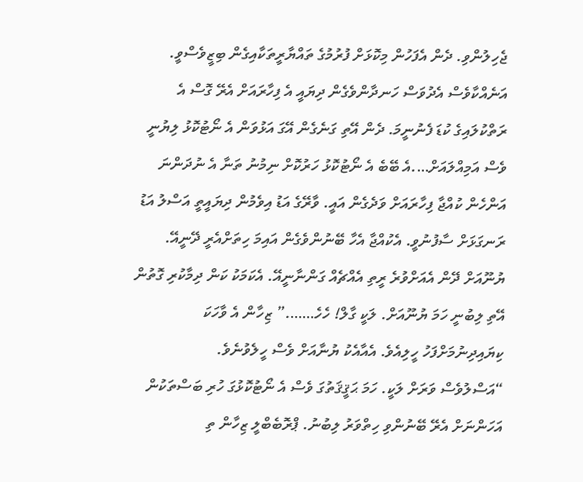ޖެހިލުންވި. ދެން އެފަހުން މިކޮޅަށް ފުރުމުގެ ތައްޔާރީތަކާއިގެން ބިޒީވެސްވީ. އަނެއްކާވެސް އެދުވަސް ހަނދާންވެގެން ދިޔައީ އެ ފިހާރައަށް އެރޭ ގޮސް އެ ރަތްކުލައިގެ ކުޑަ ފެނުނީމަ. ދެން އޭތި ގަނެގެން އޭގަ އަޅުވަން އެ ނޯޓުކޮޅު ލިޔުނީ ވެސް އަމިއްލައަށް….އެ ބޭބެ އެ ނޯޓުކޮޅު ހަރުކޮށް ނިމުނު ތަނާ އެ ނުދަންނަ އަންހެން ކުއްޖާ ފިހާރައަށް ވަދެގެން އައީ. ވާރޭގެ އަޑު އިވެމުން ދިޔައީތީ އަސްލު އަޑު ރަނގަޅަށް ސާފުނުވީ. އެކުއްޖާ އެހާ ބޭނުންވެގެން އައިމަ ހިތަށްއެރީ ދޭނީއޭ. ޔުނޫއަށް ދޭން އެއަށްވުރެ ރީތި އެއްޗެއް ގަންނާނީއޭ. އެކަމަކު ކަން ދިމާކުރި ގޮތުން އޭތި ލިބުނީ ހަމަ ޔުނޫއަށް. ލަކީ ގާލް! ހެހެ…….” ޒިހާން އެ ވާހަކަ ކިޔައިދިނުމަށްފަހު ހީލިއެވެ. އެއާއެކު ޔުނާއަށް ވެސް ހީލެވުނެވެ.
“އަސްލުވެސް ވަރަށް ލަކީ. ހަމަ ޙަޤީޤަތުގަ ވެސް އެ ނޯޓުކޮޅުގަ ހުރި ބަސްތަކުން އަހަންނަށް އެރޭ ބޭނުންވި ހިތްވަރު ލިބުނު. ޕްރޮބެބްލީ ޒިހާން ތި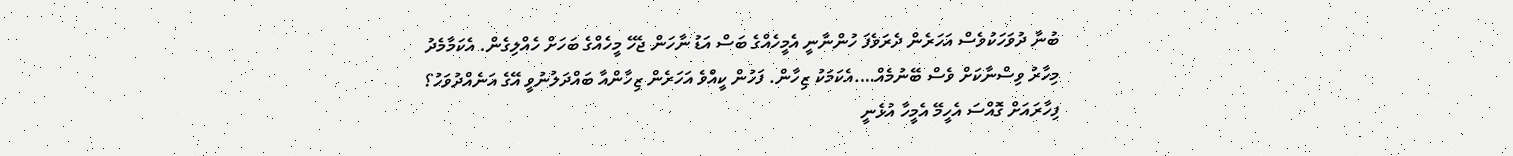ބުނާ ދުވަހަކުވެސް އަހަރެން ދެރަވެފަ ހުންނާނީ އެމީހެއްގެ ބަސް އަޑު ނާހަން ޖެހޭ މީހެއްގެ ބަހަށް ހެއްލިގެން. އެކަމާމެދު މިހާރު ވިސްނާކަށް ވެސް ބޭނުމެއް….އެކަމަކު ޒިހާން. ފަހުން ކީއްވެ އަހަރެން ޒިހާންއާ ބައްދަލުނުވީ އޭގެ އަނެއްދުވަހު؟ ފިހާރައަށް ގޮއްސަ އެހީމޭ އެމީހާ އުޅެނީ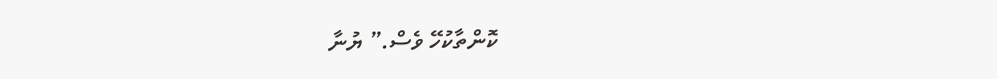ކޮންތާކުހޭ ވެސް.” ޔުނާ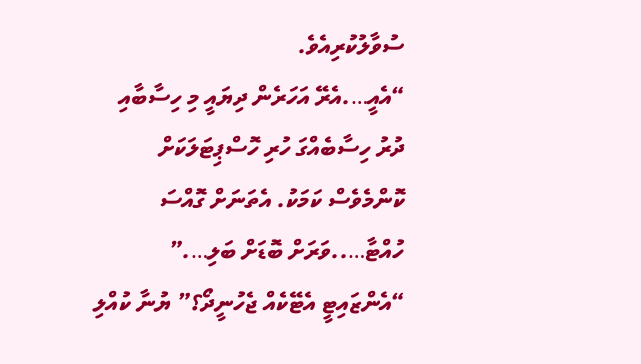ސުވާލުކުރިއެވެ.
“އެއީ….އެރޭ އަހަރެން ދިޔައީ މި ހިސާބާއި ދުރު ހިސާބެއްގަ ހުރި ހޮސްޕިޓަލަކަށް ކޮންމެވެސް ކަމަކު. އެތަނަށް ގޮއްސަ ހުއްޓާ…..ވަރަށް ބޮޑަށް ބަލި….”
“އެންޒައިޓީ އެޓޭކެއް ޖެހުނީދޯ؟” ޔުނާ ކުއްލި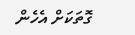ގޮތަކަށް އެހެން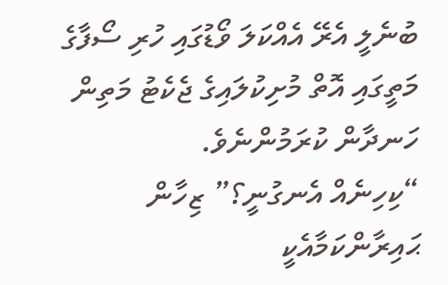ބުނެލީ އެރޭ އެއްކަލަ ވޯޑުގައި ހުރި ސޯފާގެ މަތީގައި އޮތް މުށިކުލައިގެ ޖެކެޓު މަތިން ހަނދާން ކުރަމުންނެވެ.
“ކިހިނެއް އެނގުނީ؟” ޒިހާން ޙައިރާންކަމާއެކީ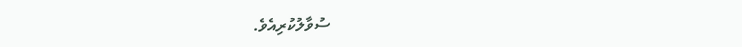ސުވާލުކުރިއެވެ.